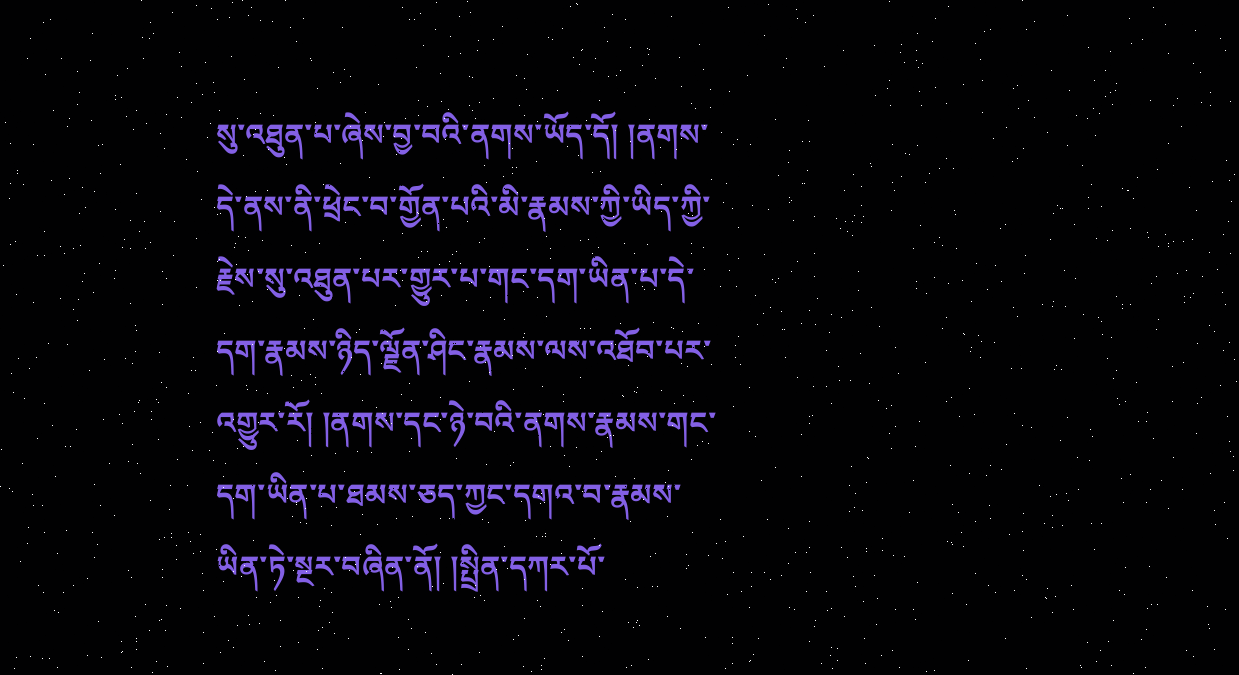སུ་འཐུན་པ་ཞེས་བྱ་བའི་ནགས་ཡོད་དོ། །ནགས་དེ་ནས་ནི་ཕྲེང་བ་གྱོན་པའི་མི་རྣམས་ཀྱི་ཡིད་ཀྱི་རྗེས་སུ་འཐུན་པར་གྱུར་པ་གང་དག་ཡིན་པ་དེ་དག་རྣམས་ཉིད་ལྗོན་ཤིང་རྣམས་ལས་འཐོབ་པར་འགྱུར་རོ། །ནགས་དང་ཉེ་བའི་ནགས་རྣམས་གང་དག་ཡིན་པ་ཐམས་ཅད་ཀྱང་དགའ་བ་རྣམས་ཡིན་ཏེ་སྔར་བཞིན་ནོ། །སྤྲིན་དཀར་པོ་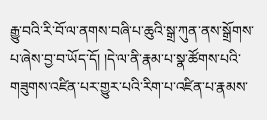རྒྱུ་བའི་རི་བོ་ལ་ནགས་བཞི་པ་ཆུའི་སྒྲ་ཀུན་ནས་སྒྲོགས་པ་ཞེས་བྱ་བ་ཡོད་དོ། །དེ་ལ་ནི་རྣམ་པ་སྣ་ཚོགས་པའི་གཟུགས་འཛིན་པར་གྱུར་པའི་རིག་པ་འཛིན་པ་རྣམས་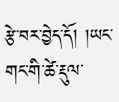རྩེ་བར་བྱེད་དོ། །ཡང་གང་གི་ཚེ་རྡུལ་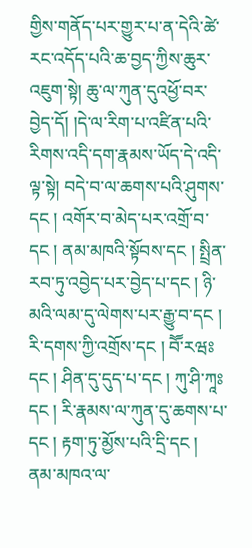གྱིས་གནོད་པར་གྱུར་པ་ན་དེའི་ཚེ་རང་འདོད་པའི་ཆ་བྱད་ཀྱིས་ཆུར་འཇུག་སྟེ། ཆུ་ལ་ཀུན་དུའཕྱོ་བར་བྱེད་དོ། །དེ་ལ་རིག་པ་འཛིན་པའི་རིགས་འདི་དག་རྣམས་ཡོད་དེ་འདི་ལྟ་སྟེ། བདེ་བ་ལ་ཆགས་པའི་ཤུགས་དང ། འགོར་བ་མེད་པར་འགྲོ་བ་དང ། ནམ་མཁའི་སྟོབས་དང ། སྤྲིན་རབ་ཏུ་འབྱེད་པར་བྱེད་པ་དང ། ཉི་མའི་ལམ་དུ་ལེགས་པར་རྒྱུ་བ་དང ། རི་དགས་ཀྱི་འགྲོས་དང ། བཽ་རཝཿ དང ། ཤིན་དུ་དུད་པ་དང ། ཀུ་ཤི་ཀཱཿ དང ། རི་རྣམས་ལ་ཀུན་དུ་ཆགས་པ་དང ། རྟག་ཏུ་མྱོས་པའི་དྲི་དང ། ནམ་མཁའ་ལ་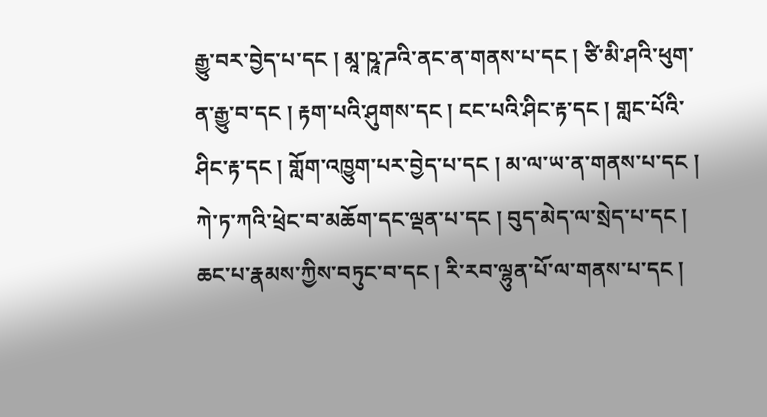རྒྱུ་བར་བྱེད་པ་དང ། མཱ་ཥཱ་ཌའི་ནང་ན་གནས་པ་དང ། ཙི་མི་ཤའི་ཕུག་ན་རྒྱུ་བ་དང ། རྟག་པའི་ཤུགས་དང ། ངང་པའི་ཤིང་རྟ་དང ། གླང་པོའི་ཤིང་རྟ་དང ། གློག་འཁྱུག་པར་བྱེད་པ་དང ། མ་ལ་ཡ་ན་གནས་པ་དང ། ཀེ་ཏ་ཀའི་ཕྲེང་བ་མཆོག་དང་ལྡན་པ་དང ། བུད་མེད་ལ་སྲེད་པ་དང ། ཆང་པ་རྣམས་ཀྱིས་བཏུང་བ་དང ། རི་རབ་ལྷུན་པོ་ལ་གནས་པ་དང །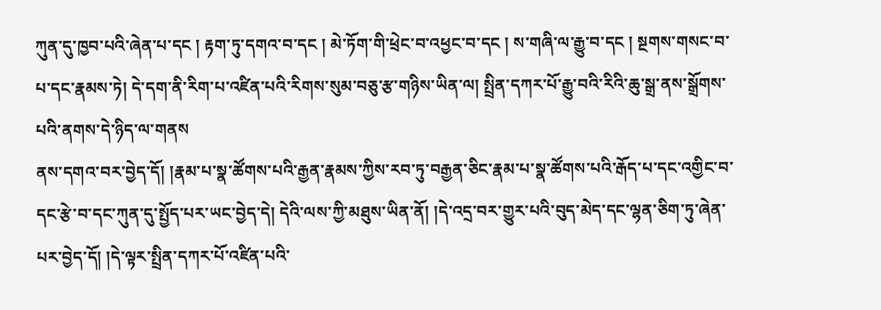ཀུན་དུ་ཁྱབ་པའི་ཞེན་པ་དང ། རྟག་ཏུ་དགའ་བ་དང ། མེ་ཏོག་གི་ཕྲེང་བ་འཕྱང་བ་དང ། ས་གཞི་ལ་རྒྱུ་བ་དང ། སྔགས་གསང་བ་པ་དང་རྣམས་ཏེ། དེ་དག་ནི་རིག་པ་འཛིན་པའི་རིགས་སུམ་བཅུ་རྩ་གཉིས་ཡིན་ལ། སྤྲིན་དཀར་པོ་རྒྱུ་བའི་རིའི་ཆུ་སྒྲ་ནས་སྒྲོགས་པའི་ནགས་དེ་ཉིད་ལ་གནས
ནས་དགའ་བར་བྱེད་དོ། །རྣམ་པ་སྣ་ཚོགས་པའི་རྒྱན་རྣམས་ཀྱིས་རབ་ཏུ་བརྒྱན་ཅིང་རྣམ་པ་སྣ་ཚོགས་པའི་རྒོད་པ་དང་འགྱིང་བ་དང་རྩེ་བ་དང་ཀུན་དུ་སྤྱོད་པར་ཡང་བྱེད་དེ། དེའི་ལས་ཀྱི་མཐུས་ཡིན་ནོ། །དེ་འདྲ་བར་གྱུར་པའི་བུད་མེད་དང་ལྷན་ཅིག་ཏུ་ཞེན་པར་བྱེད་དོ། །དེ་ལྟར་སྤྲིན་དཀར་པོ་འཛིན་པའི་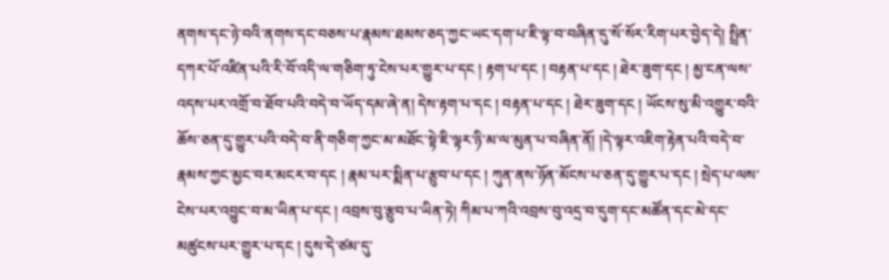ནགས་དང་ཉེ་བའི་ནགས་དང་བཅས་པ་རྣམས་ཐམས་ཅད་ཀྱང་ཡང་དག་པ་ཇི་ལྟ་བ་བཞིན་དུ་སོ་སོར་རིག་པར་བྱེད་དེ། སྤྲིན་དཀར་པོ་འཛིན་པའི་རི་བོ་འདི་ལ་གཅིག་ཏུ་ངེས་པར་གྱུར་པ་དང ། རྟག་པ་དང ། བརྟན་པ་དང ། ཐེར་ཟུག་དང ། མྱ་ངན་ལས་འདས་པར་འགྲོ་བ་ཐོབ་པའི་བདེ་བ་ཡོད་དམ་ཞེ་ན། དེས་རྟག་པ་དང ། བརྟན་པ་དང ། ཐེར་ཟུག་དང ། ཡོངས་སུ་མི་འགྱུར་བའི་ཆོས་ཅན་དུ་གྱུར་པའི་བདེ་བ་ནི་གཅིག་ཀྱང་མ་མཐོང་སྟེ་ཇི་ལྟར་ཉི་མ་ལ་མུན་པ་བཞིན་ནོ། །དེ་ལྟར་འཇིག་རྟེན་པའི་བདེ་བ་རྣམས་ཀྱང་མྱང་བར་མངར་བ་དང ། རྣམ་པར་སྨིན་པ་རྩུབ་པ་དང ། ཀུན་ནས་ཉོན་མོངས་པ་ཅན་དུ་གྱུར་པ་དང ། སྲེད་པ་ལས་ངེས་པར་འབྱུང་བ་མ་ཡིན་པ་དང ། འབྲས་བུ་རྩུབ་པ་ཡིན་ཏེ། ཀིམ་པ་ཀའི་འབྲས་བུ་འདྲ་བ་དུག་དང་མཚོན་དང་མེ་དང་མཚུངས་པར་གྱུར་པ་དང ། དུས་དེ་ཙམ་དུ་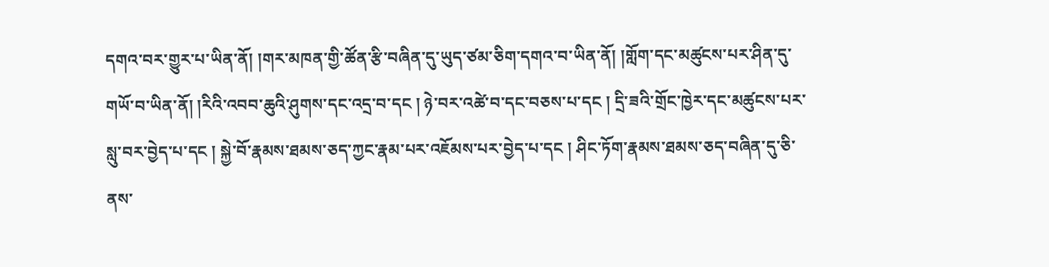དགའ་བར་གྱུར་པ་ཡིན་ནོ། །གར་མཁན་གྱི་ཚོན་རྩི་བཞིན་དུ་ཡུད་ཙམ་ཅིག་དགའ་བ་ཡིན་ནོ། །གློག་དང་མཚུངས་པར་ཤིན་དུ་གཡོ་བ་ཡིན་ནོ། །རིའི་འབབ་ཆུའི་ཤུགས་དང་འདྲ་བ་དང ། ཉེ་བར་འཚེ་བ་དང་བཅས་པ་དང ། དྲི་ཟའི་གྲོང་ཁྱེར་དང་མཚུངས་པར་སླུ་བར་བྱེད་པ་དང ། སྐྱེ་བོ་རྣམས་ཐམས་ཅད་ཀྱང་རྣམ་པར་འཇོམས་པར་བྱེད་པ་དང ། ཤིང་ཏོག་རྣམས་ཐམས་ཅད་བཞིན་དུ་ཅི་ནས་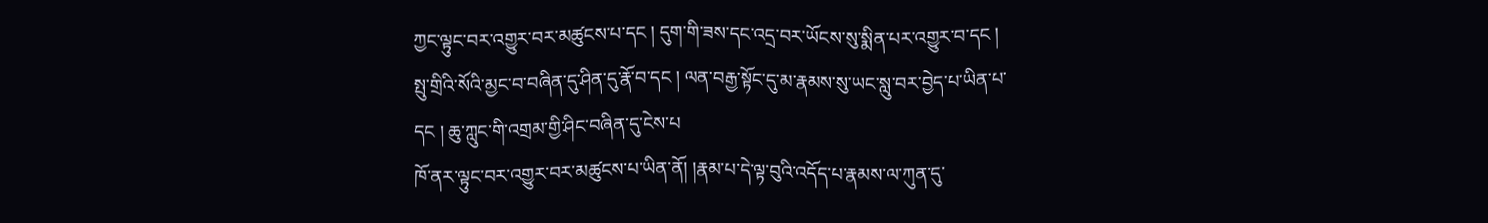ཀྱང་ལྟུང་བར་འགྱུར་བར་མཚུངས་པ་དང ། དུག་གི་ཟས་དང་འདྲ་བར་ཡོངས་སུ་སྨིན་པར་འགྱུར་བ་དང ། སྤུ་གྲིའི་སོའི་མྱང་བ་བཞིན་དུ་ཤིན་དུ་རྣོ་བ་དང ། ལན་བརྒྱ་སྟོང་དུ་མ་རྣམས་སུ་ཡང་སླུ་བར་བྱེད་པ་ཡིན་པ་དང ། ཆུ་ཀླུང་གི་འགྲམ་གྱི་ཤིང་བཞིན་དུ་ངེས་པ
ཁོ་ནར་ལྟུང་བར་འགྱུར་བར་མཚུངས་པ་ཡིན་ནོ། །རྣམ་པ་དེ་ལྟ་བུའི་འདོད་པ་རྣམས་ལ་ཀུན་དུ་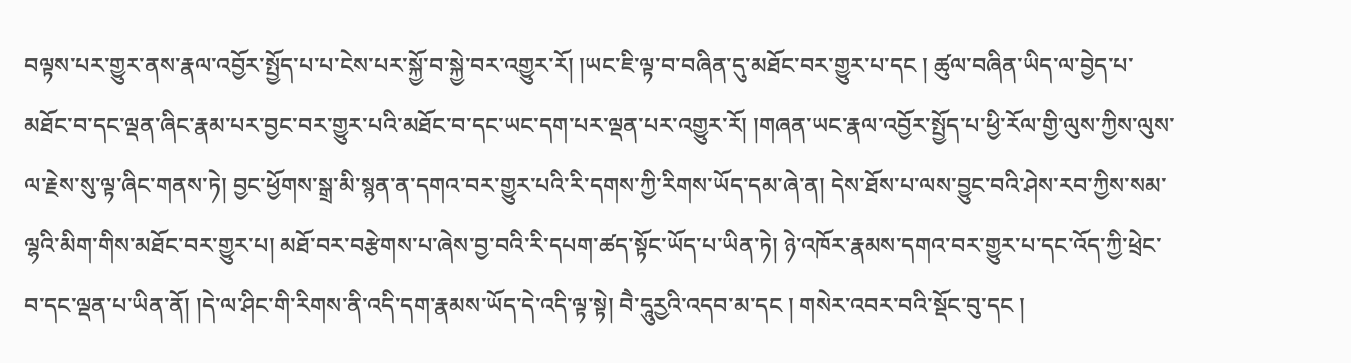བལྟས་པར་གྱུར་ནས་རྣལ་འབྱོར་སྤྱོད་པ་པ་ངེས་པར་སྐྱོ་བ་སྐྱེ་བར་འགྱུར་རོ། །ཡང་ཇི་ལྟ་བ་བཞིན་དུ་མཐོང་བར་གྱུར་པ་དང ། ཚུལ་བཞིན་ཡིད་ལ་བྱེད་པ་མཐོང་བ་དང་ལྡན་ཞིང་རྣམ་པར་བྱང་བར་གྱུར་པའི་མཐོང་བ་དང་ཡང་དག་པར་ལྡན་པར་འགྱུར་རོ། །གཞན་ཡང་རྣལ་འབྱོར་སྤྱོད་པ་ཕྱི་རོལ་གྱི་ལུས་ཀྱིས་ལུས་ལ་རྗེས་སུ་ལྟ་ཞིང་གནས་ཏེ། བྱང་ཕྱོགས་སྒྲ་མི་སྙན་ན་དགའ་བར་གྱུར་པའི་རི་དགས་ཀྱི་རིགས་ཡོད་དམ་ཞེ་ན། དེས་ཐོས་པ་ལས་བྱུང་བའི་ཤེས་རབ་ཀྱིས་སམ་ལྷའི་མིག་གིས་མཐོང་བར་གྱུར་པ། མཐོ་བར་བརྩེགས་པ་ཞེས་བྱ་བའི་རི་དཔག་ཚད་སྟོང་ཡོད་པ་ཡིན་ཏེ། ཉེ་འཁོར་རྣམས་དགའ་བར་གྱུར་པ་དང་འོད་ཀྱི་ཕྲེང་བ་དང་ལྡན་པ་ཡིན་ནོ། །དེ་ལ་ཤིང་གི་རིགས་ནི་འདི་དག་རྣམས་ཡོད་དེ་འདི་ལྟ་སྟེ། བཻ་དཱུརྱའི་འདབ་མ་དང ། གསེར་འབར་བའི་སྡོང་བུ་དང །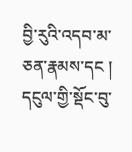བྱི་རུའི་འདབ་མ་ཅན་རྣམས་དང ། དངུལ་གྱི་སྡོང་བུ་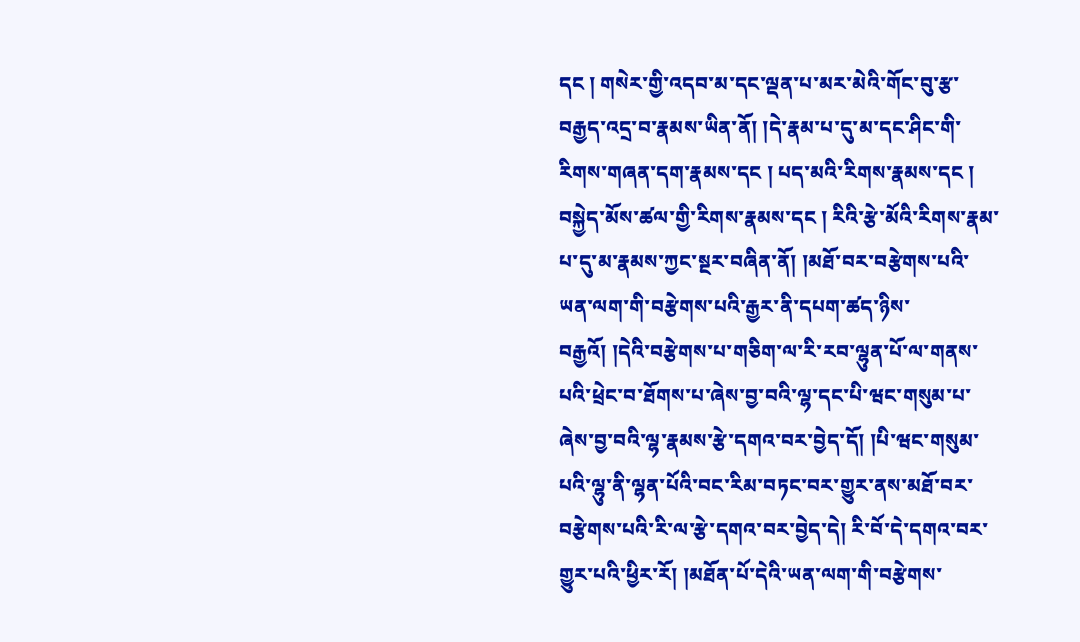དང ། གསེར་གྱི་འདབ་མ་དང་ལྡན་པ་མར་མེའི་གོང་བུ་རྩ་བརྒྱད་འདྲ་བ་རྣམས་ཡིན་ནོ། །དེ་རྣམ་པ་དུ་མ་དང་ཤིང་གི་རིགས་གཞན་དག་རྣམས་དང ། པད་མའི་རིགས་རྣམས་དང ། བསྐྱེད་མོས་ཚལ་གྱི་རིགས་རྣམས་དང ། རིའི་རྩེ་མོའི་རིགས་རྣམ་པ་དུ་མ་རྣམས་ཀྱང་སྔར་བཞིན་ནོ། །མཐོ་བར་བརྩེགས་པའི་ཡན་ལག་གི་བརྩེགས་པའི་རྒྱར་ནི་དཔག་ཚད་ཉིས་བརྒྱའོ། །དེའི་བརྩེགས་པ་གཅིག་ལ་རི་རབ་ལྷུན་པོ་ལ་གནས་པའི་ཕྲེང་བ་ཐོགས་པ་ཞེས་བྱ་བའི་ལྷ་དང་པི་ཝང་གསུམ་པ་ཞེས་བྱ་བའི་ལྷ་རྣམས་རྩེ་དགའ་བར་བྱེད་དོ། །པི་ཝང་གསུམ་པའི་ལྷུ་ནི་ལྷན་པོའི་བང་རིམ་བཏང་བར་གྱུར་ནས་མཐོ་བར་བརྩེགས་པའི་རི་ལ་རྩེ་དགའ་བར་བྱེད་དེ། རི་བོ་དེ་དགའ་བར་གྱུར་པའི་ཕྱིར་རོ། །མཐོན་པོ་དེའི་ཡན་ལག་གི་བརྩེགས་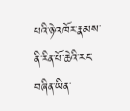པའི་ཉེ་འཁོར་རྣམས་ནི་རིན་པོ་ཆེའི་རང་བཞིན་ཡིན་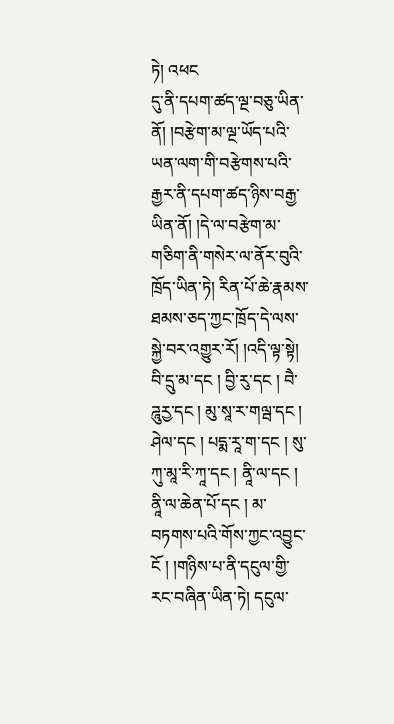ཏེ། འཕང
དུ་ནི་དཔག་ཚད་ལྔ་བཅུ་ཡིན་ནོ། །བརྩེག་མ་ལྔ་ཡོད་པའི་ཡན་ལག་གི་བརྩེགས་པའི་རྒྱར་ནི་དཔག་ཚད་ཉིས་བརྒྱ་ཡིན་ནོ། །དེ་ལ་བརྩེག་མ་གཅིག་ནི་གསེར་ལ་ནོར་བུའི་ཁྲོད་ཡིན་ཏེ། རིན་པོ་ཆེ་རྣམས་ཐམས་ཅད་ཀྱང་ཁྲོད་དེ་ལས་སྐྱེ་བར་འགྱུར་རོ། །འདི་ལྟ་སྟེ། བི་དྲུ་མ་དང ། བྱི་རུ་དང ། བཻ་ཌཱུརྱ་དང ། མུ་སཱ་ར་གལྦ་དང ། ཤེལ་དང ། པདྨ་རཱ་ག་དང ། སུ་ཀུ་མཱ་རི་ཀཱ་དང ། ནཱི་ལ་དང ། ནཱི་ལ་ཆེན་པོ་དང ། མ་བཏགས་པའི་གོས་ཀྱང་འབྱུང་ངོ ། །གཉིས་པ་ནི་དངུལ་གྱི་རང་བཞིན་ཡིན་ཏེ། དངུལ་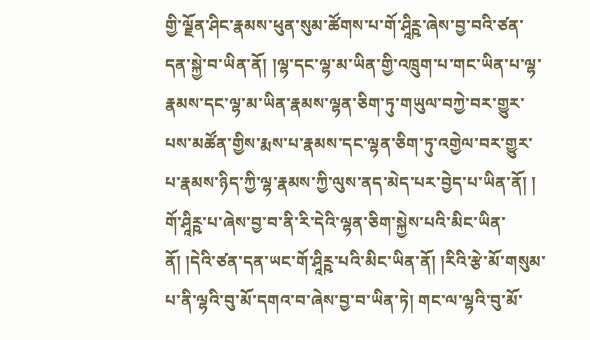གྱི་ལྗོན་ཤིང་རྣམས་ཕུན་སུམ་ཚོགས་པ་གོ་ཤཱིཪྵ་ཞེས་བྱ་བའི་ཙན་དན་སྐྱེ་བ་ཡིན་ནོ། །ལྷ་དང་ལྷ་མ་ཡིན་གྱི་འཁྲུག་པ་གང་ཡིན་པ་ལྷ་རྣམས་དང་ལྷ་མ་ཡིན་རྣམས་ལྷན་ཅིག་ཏུ་གཡུལ་བཀྱེ་བར་གྱུར་པས་མཚོན་གྱིས་རྨས་པ་རྣམས་དང་ལྷན་ཅིག་ཏུ་འགྱེལ་བར་གྱུར་པ་རྣམས་ཉིད་ཀྱི་ལྷ་རྣམས་ཀྱི་ལུས་ནད་མེད་པར་བྱེད་པ་ཡིན་ནོ། ། གོ་ཤཱིཪྵ་པ་ཞེས་བྱ་བ་ནི་རི་དེའི་ལྷན་ཅིག་སྐྱེས་པའི་མིང་ཡིན་ནོ། །དེའི་ཙན་དན་ཡང་གོ་ཤཱིཪྵ་པའི་མིང་ཡིན་ནོ། །རིའི་རྩེ་མོ་གསུམ་པ་ནི་ལྷའི་བུ་མོ་དགའ་བ་ཞེས་བྱ་བ་ཡིན་ཏེ། གང་ལ་ལྷའི་བུ་མོ་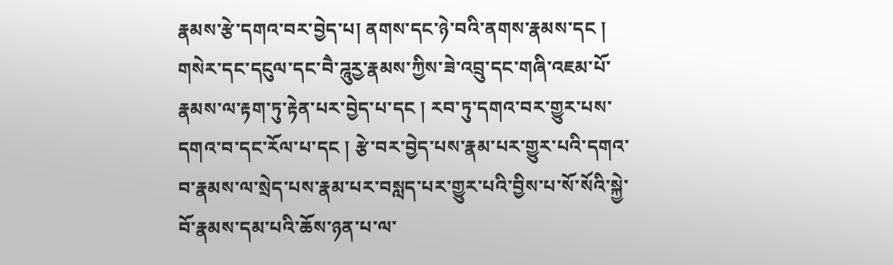རྣམས་རྩེ་དགའ་བར་བྱེད་པ། ནགས་དང་ཉེ་བའི་ནགས་རྣམས་དང ། གསེར་དང་དངུལ་དང་བཻ་ཌཱུརྱ་རྣམས་ཀྱིས་ཟེ་འབྲུ་དང་གཞི་འཇམ་པོ་རྣམས་ལ་རྟག་ཏུ་རྟེན་པར་བྱེད་པ་དང ། རབ་ཏུ་དགའ་བར་གྱུར་པས་དགའ་བ་དང་རོལ་པ་དང ། རྩེ་བར་བྱེད་པས་རྣམ་པར་གྱུར་པའི་དགའ་བ་རྣམས་ལ་སྲེད་པས་རྣམ་པར་བསླད་པར་གྱུར་པའི་བྱིས་པ་སོ་སོའི་སྐྱེ་བོ་རྣམས་དམ་པའི་ཆོས་ཉན་པ་ལ་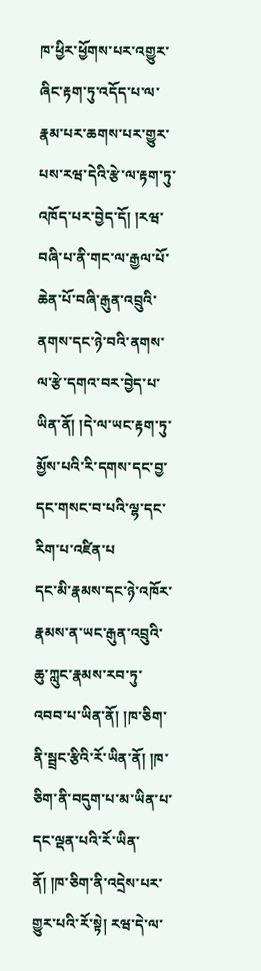ཁ་ཕྱིར་ཕྱོགས་པར་འགྱུར་ཞིང་རྟག་ཏུ་འདོད་པ་ལ་རྣམ་པར་ཆགས་པར་གྱུར་པས་རཝ་དེའི་རྩེ་ལ་རྟག་ཏུ་འཁོད་པར་བྱེད་དོ། །རཝ་བཞི་པ་ནི་གང་ལ་རྒྱལ་པོ་ཆེན་པོ་བཞི་རྒུན་འབྲུའི་ནགས་དང་ཉེ་བའི་ནགས་ལ་རྩེ་དགའ་བར་བྱེད་པ་ཡིན་ནོ། །དེ་ལ་ཡང་རྟག་ཏུ་མྱོས་པའི་རི་དགས་དང་བྱ་དང་གསང་བ་པའི་ལྷ་དང་རིག་པ་འཛིན་པ
དང་མི་རྣམས་དང་ཉེ་འཁོར་རྣམས་ན་ཡང་རྒུན་འབྲུའི་ཆུ་ཀླུང་རྣམས་རབ་ཏུ་འབབ་པ་ཡིན་ནོ། །ཁ་ཅིག་ནི་སྦྲང་རྩིའི་རོ་ཡིན་ནོ། །ཁ་ཅིག་ནི་བདུག་པ་མ་ཡིན་པ་དང་ལྡན་པའི་རོ་ཡིན་ནོ། །ཁ་ཅིག་ནི་འདྲེས་པར་གྱུར་པའི་རོ་སྟེ། རཝ་དེ་ལ་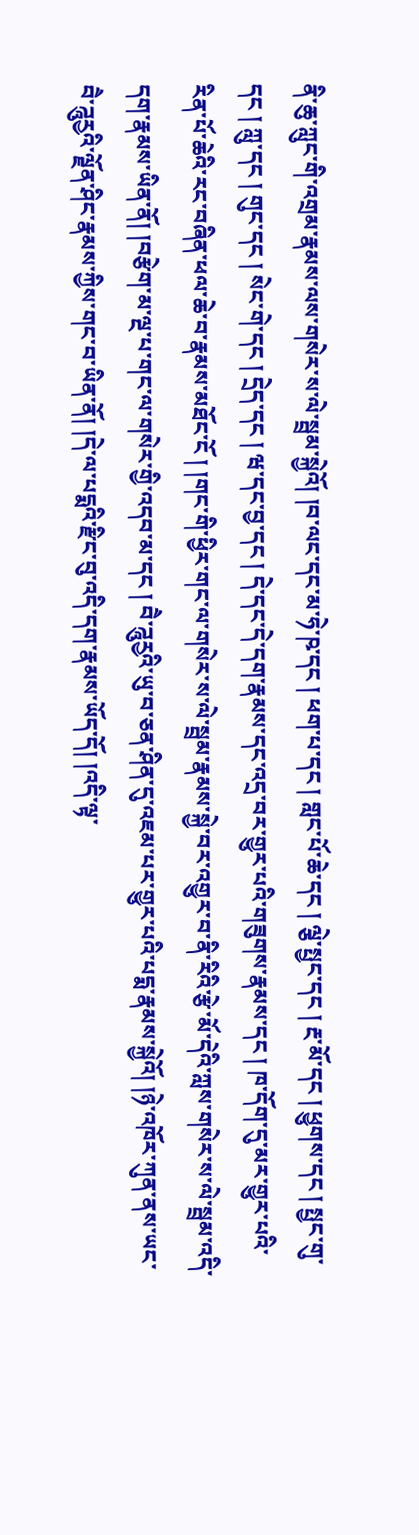ནི་ཆུ་ཀླུང་གི་འགྲམ་རྣམས་ལས་གསེར་ས་ལེ་སྦྲམ་སྐྱེའོ། །བ་ལང་དང་མ་ཧེ་ཥ་དང ། ཕག་པ་དང ། གླང་པོ་ཆེ་དང ། ལྕེ་སྤྱང་དང ། རྔ་མོ་དང ། ཕྱུགས་དང ། སྤྱང་གུ་དང ། ཀླུ་དང ། གུང་དང ། སེང་གེ་དང ། དྲེད་དང ། ཝ་དང་བྱ་དང ། དེ་དང་དེ་དག་རྣམས་དང་འདྲ་བར་གྱུར་པའི་གཟུགས་རྣམས་དང ། ཁ་དོག་དུ་མར་གྱུར་པའི་རིན་པོ་ཆེའི་རང་བཞིན་ཕལ་ཆེ་བ་རྣམས་མཐོང་ངོ ། །གང་གི་ཕྱིར་གང་ལ་གསེར་ས་ལེ་སྦྲམ་རྣམས་སྐྱེ་བར་འགྱུར་བ་ནི་རིའི་རྩེ་མོ་དེའི་ཀླས་གསེར་ས་ལེ་སྦྲམ་འདི་དག་རྣམས་ཡིན་ནོ། །བརྩེག་མ་ལྔ་པ་གང་ལ་གསེར་གྱི་འདབ་མ་དང ། བཻ་ཌཱུརྱའི་ཡུ་བ་ཅན་ཤིན་དུ་འཇམ་པར་གྱུར་པའི་པདྨ་རྣམས་སྐྱེའོ། །ཉེ་འཁོར་ཀུན་ནས་ཡང་བཻ་ཌཱུརྱའི་ལྗོན་ཤིང་རྣམས་ཀྱིས་གང་བ་ཡིན་ནོ། །དེ་ལ་པདྨའི་རྫིང་བུ་འདི་དག་རྣམས་ཡོད་དོ། །འདི་ལྟ་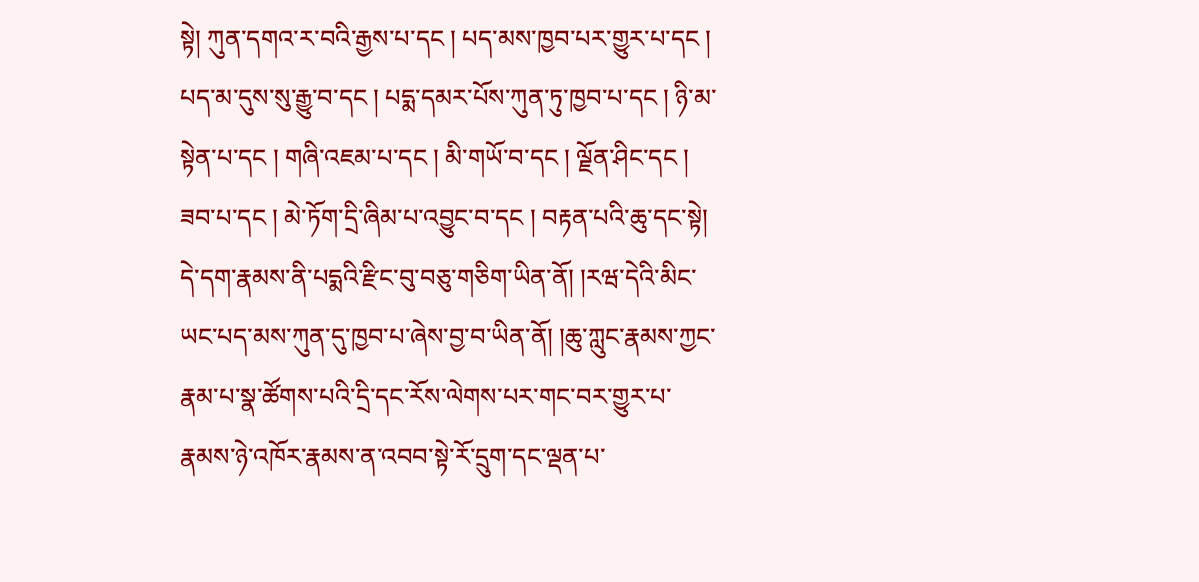སྟེ། ཀུན་དགའ་ར་བའི་རྒྱས་པ་དང ། པད་མས་ཁྱབ་པར་གྱུར་པ་དང ། པད་མ་དུས་སུ་རྒྱུ་བ་དང ། པདྨ་དམར་པོས་ཀུན་ཏུ་ཁྱབ་པ་དང ། ཉི་མ་སྟེན་པ་དང ། གཞི་འཇམ་པ་དང ། མི་གཡོ་བ་དང ། ལྗོན་ཤིང་དང ། ཟབ་པ་དང ། མེ་ཏོག་དྲི་ཞིམ་པ་འབྱུང་བ་དང ། བརྟན་པའི་ཆུ་དང་སྟེ། དེ་དག་རྣམས་ནི་པདྨའི་རྫིང་བུ་བཅུ་གཅིག་ཡིན་ནོ། །རཝ་དེའི་མིང་ཡང་པད་མས་ཀུན་དུ་ཁྱབ་པ་ཞེས་བྱ་བ་ཡིན་ནོ། །ཆུ་ཀླུང་རྣམས་ཀྱང་རྣམ་པ་སྣ་ཚོགས་པའི་དྲི་དང་རོས་ལེགས་པར་གང་བར་གྱུར་པ་རྣམས་ཉེ་འཁོར་རྣམས་ན་འབབ་སྟེ་རོ་དྲུག་དང་ལྡན་པ་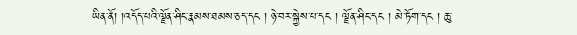ཡིན་ནོ། །འདོད་པའི་ལྗོན་ཤིང་རྣམས་ཐམས་ཅད་དང ། ཉེ་བར་སྐྱེས་པ་དང ། ལྗོན་ཤིང་དང ། མེ་ཏོག་དང ། ཆུ་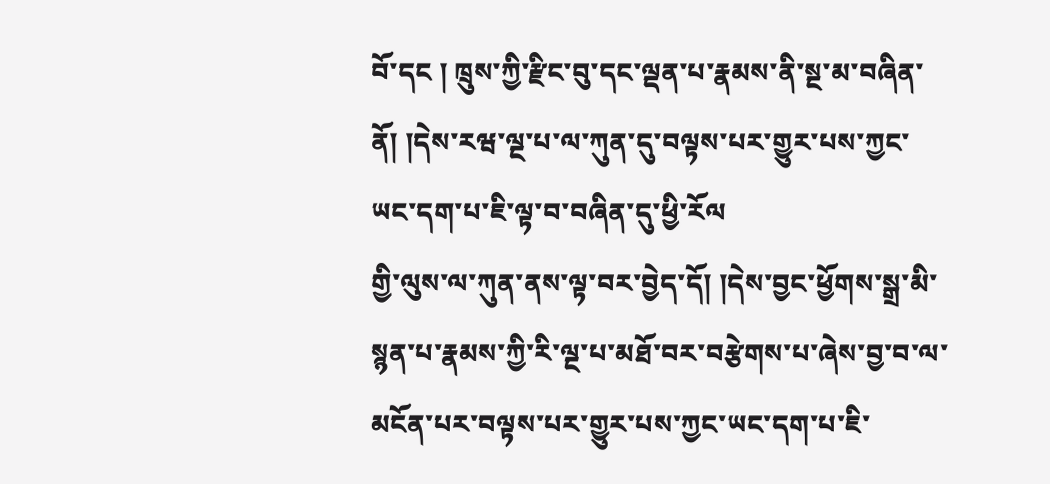བོ་དང ། ཁྲུས་ཀྱི་རྫིང་བུ་དང་ལྡན་པ་རྣམས་ནི་སྔ་མ་བཞིན་ནོ། །དེས་རཝ་ལྔ་པ་ལ་ཀུན་དུ་བལྟས་པར་གྱུར་པས་ཀྱང་ཡང་དག་པ་ཇི་ལྟ་བ་བཞིན་དུ་ཕྱི་རོལ
གྱི་ལུས་ལ་ཀུན་ནས་ལྟ་བར་བྱེད་དོ། །དེས་བྱང་ཕྱོགས་སྒྲ་མི་སྙན་པ་རྣམས་ཀྱི་རི་ལྔ་པ་མཐོ་བར་བརྩེགས་པ་ཞེས་བྱ་བ་ལ་མངོན་པར་བལྟས་པར་གྱུར་པས་ཀྱང་ཡང་དག་པ་ཇི་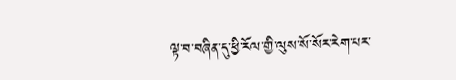ལྟ་བ་བཞིན་དུ་ཕྱི་རོལ་གྱི་ལུས་སོ་སོར་རེག་པར་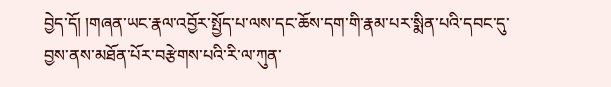བྱེད་དོ། །གཞན་ཡང་རྣལ་འབྱོར་སྤྱོད་པ་ལས་དང་ཆོས་དག་གི་རྣམ་པར་སྨིན་པའི་དབང་དུ་བྱས་ནས་མཐོན་པོར་བརྩེགས་པའི་རི་ལ་ཀུན་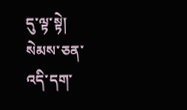དུ་ལྟ་སྟེ། སེམས་ཅན་འདི་དག་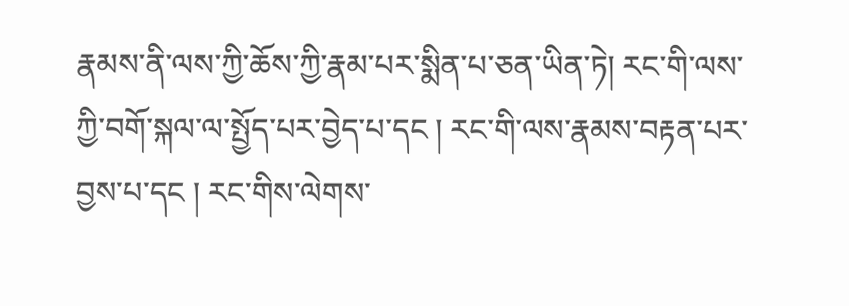རྣམས་ནི་ལས་ཀྱི་ཆོས་ཀྱི་རྣམ་པར་སྨིན་པ་ཅན་ཡིན་ཏེ། རང་གི་ལས་ཀྱི་བགོ་སྐལ་ལ་སྤྱོད་པར་བྱེད་པ་དང ། རང་གི་ལས་རྣམས་བརྟན་པར་བྱས་པ་དང ། རང་གིས་ལེགས་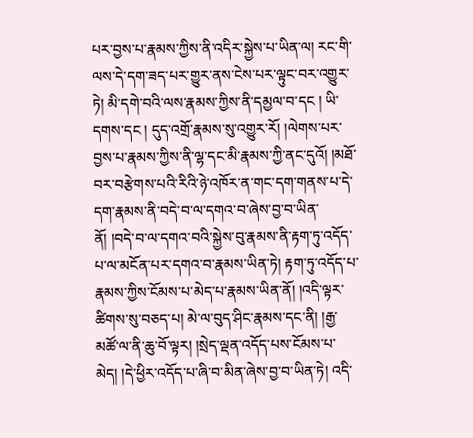པར་བྱས་པ་རྣམས་ཀྱིས་ནི་འདིར་སྐྱེས་པ་ཡིན་ལ། རང་གི་ལས་དེ་དག་ཟད་པར་གྱུར་ནས་ངེས་པར་ལྟུང་བར་འགྱུར་ཏེ། མི་དགེ་བའི་ལས་རྣམས་ཀྱིས་ནི་དམྱལ་བ་དང ། ཡི་དགས་དང ། དུད་འགྲོ་རྣམས་སུ་འགྱུར་རོ། །ལེགས་པར་བྱས་པ་རྣམས་ཀྱིས་ནི་ལྷ་དང་མི་རྣམས་ཀྱི་ནང་དུའོ། །མཐོ་བར་བརྩེགས་པའི་རིའི་ཉེ་འཁོར་ན་གང་དག་གནས་པ་དེ་དག་རྣམས་ནི་བདེ་བ་ལ་དགའ་བ་ཞེས་བྱ་བ་ཡིན་ནོ། །བདེ་བ་ལ་དགའ་བའི་སྐྱེས་བུ་རྣམས་ནི་རྟག་ཏུ་འདོད་པ་ལ་མངོན་པར་དགའ་བ་རྣམས་ཡིན་ཏེ། རྟག་ཏུ་འདོད་པ་རྣམས་ཀྱིས་ངོམས་པ་མེད་པ་རྣམས་ཡིན་ནོ། །འདི་ལྟར་ཚིགས་སུ་བཅད་པ། མེ་ལ་བུད་ཤིང་རྣམས་དང་ནི། །རྒྱ་མཚོ་ལ་ནི་ཆུ་བོ་ལྟར། །སྲེད་ལྡན་འདོད་པས་ངོམས་པ་མེད། །དེ་ཕྱིར་འདོད་པ་ཞི་བ་མིན་ཞེས་བྱ་བ་ཡིན་ཏེ། འདི་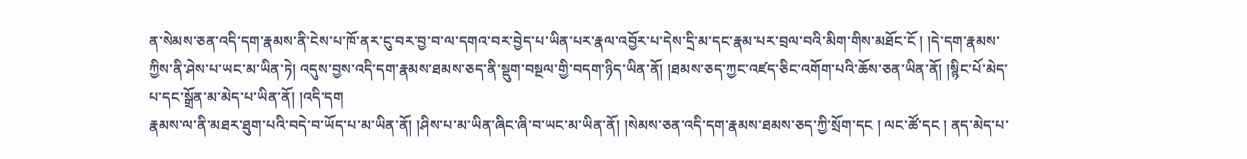ན་སེམས་ཅན་འདི་དག་རྣམས་ནི་ངེས་པ་ཁོ་ནར་ངུ་བར་བྱ་བ་ལ་དགའ་བར་བྱེད་པ་ཡིན་པར་རྣལ་འབྱོར་པ་དེས་དྲི་མ་དང་རྣམ་པར་བྲལ་བའི་མིག་གིས་མཐོང་ངོ ། །དེ་དག་རྣམས་ཀྱིས་ནི་ཤེས་པ་ཡང་མ་ཡིན་ཏེ། འདུས་བྱས་འདི་དག་རྣམས་ཐམས་ཅད་ནི་སྡུག་བསྔལ་གྱི་བདག་ཉིད་ཡིན་ནོ། །ཐམས་ཅད་ཀྱང་འཛད་ཅིང་འགོག་པའི་ཆོས་ཅན་ཡིན་ནོ། །སྙིང་པོ་མེད་པ་དང་སྒྲོན་མ་མེད་པ་ཡིན་ནོ། །འདི་དག
རྣམས་ལ་ནི་མཐར་ཐུག་པའི་བདེ་བ་ཡོད་པ་མ་ཡིན་ནོ། །ཤིས་པ་མ་ཡིན་ཞིང་ཞི་བ་ཡང་མ་ཡིན་ནོ། །སེམས་ཅན་འདི་དག་རྣམས་ཐམས་ཅད་ཀྱི་སྲོག་དང ། ལང་ཚོ་དང ། ནད་མེད་པ་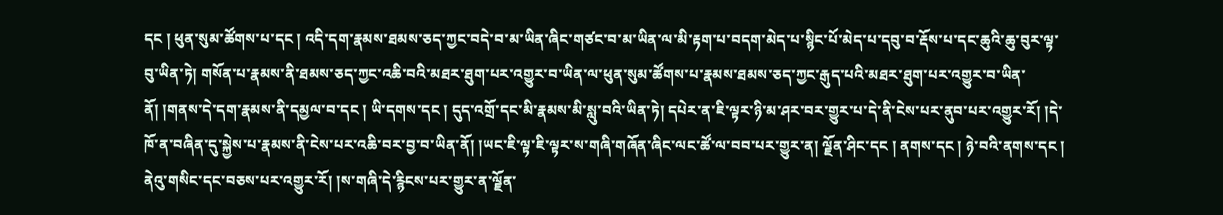དང ། ཕུན་སུམ་ཚོགས་པ་དང ། འདི་དག་རྣམས་ཐམས་ཅད་ཀྱང་བདེ་བ་མ་ཡིན་ཞིང་གཙང་བ་མ་ཡིན་ལ་མི་རྟག་པ་བདག་མེད་པ་སྙིང་པོ་མེད་པ་དབུ་བ་རྡོས་པ་དང་ཆུའི་ཆུ་བུར་ལྟ་བུ་ཡིན་ཏེ། གསོན་པ་རྣམས་ནི་ཐམས་ཅད་ཀྱང་འཆི་བའི་མཐར་ཐུག་པར་འགྱུར་བ་ཡིན་ལ་ཕུན་སུམ་ཚོགས་པ་རྣམས་ཐམས་ཅད་ཀྱང་རྒུད་པའི་མཐར་ཐུག་པར་འགྱུར་བ་ཡིན་ནོ། །གནས་དེ་དག་རྣམས་ནི་དམྱལ་བ་དང ། ཡི་དགས་དང ། དུད་འགྲོ་དང་མི་རྣམས་མི་སླུ་བའི་ཡིན་ཏེ། དཔེར་ན་ཇི་ལྟར་ཉི་མ་ཤར་བར་གྱུར་པ་དེ་ནི་ངེས་པར་ནུབ་པར་འགྱུར་རོ། །དེ་ཁོ་ན་བཞིན་དུ་སྐྱེས་པ་རྣམས་ནི་ངེས་པར་འཆི་བར་བྱ་བ་ཡིན་ནོ། །ཡང་ཇི་ལྟ་ཇི་ལྟར་ས་གཞི་གཞོན་ཞིང་ལང་ཚོ་ལ་བབ་པར་གྱུར་ན། ལྗོན་ཤིང་དང ། ནགས་དང ། ཉེ་བའི་ནགས་དང ། ནེའུ་གསིང་དང་བཅས་པར་འགྱུར་རོ། །ས་གཞི་དེ་རྙིངས་པར་གྱུར་ན་ལྗོན་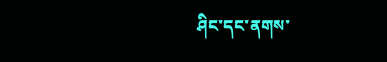ཤིང་དང་ནགས་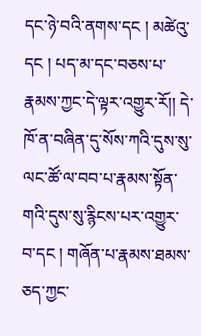དང་ཉེ་བའི་ནགས་དང ། མཚེའུ་དང ། པད་མ་དང་བཅས་པ་རྣམས་ཀྱང་དེ་ལྟར་འགྱུར་རོ།། དེ་ཁོ་ན་བཞིན་དུ་སོས་ཀའི་དུས་སུ་ལང་ཚོ་ལ་བབ་པ་རྣམས་སྟོན་གའི་དུས་སུ་རྙིངས་པར་འགྱུར་བ་དང ། གཞོན་པ་རྣམས་ཐམས་ཅད་ཀྱང་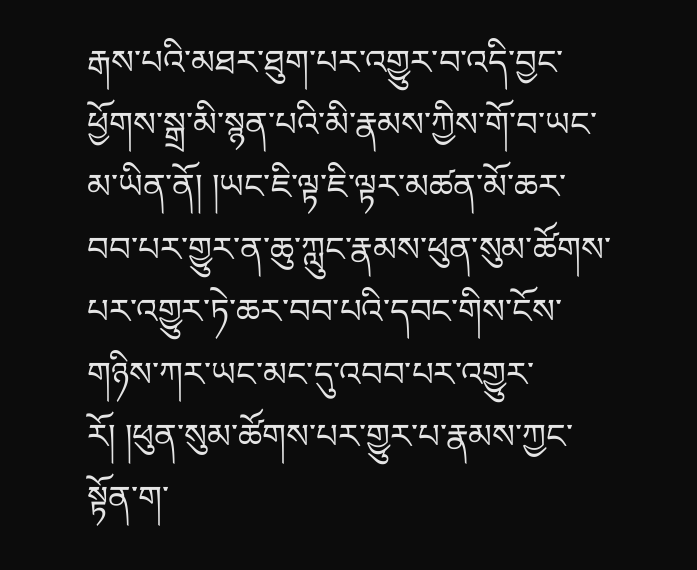རྒས་པའི་མཐར་ཐུག་པར་འགྱུར་བ་འདི་བྱང་ཕྱོགས་སྒྲ་མི་སྙན་པའི་མི་རྣམས་ཀྱིས་གོ་བ་ཡང་མ་ཡིན་ནོ། །ཡང་ཇི་ལྟ་ཇི་ལྟར་མཚན་མོ་ཆར་བབ་པར་གྱུར་ན་ཆུ་ཀླུང་རྣམས་ཕུན་སུམ་ཚོགས་པར་འགྱུར་ཏེ་ཆར་བབ་པའི་དབང་གིས་ངོས་གཉིས་ཀར་ཡང་མང་དུ་འབབ་པར་འགྱུར་རོ། །ཕུན་སུམ་ཚོགས་པར་གྱུར་པ་རྣམས་ཀྱང་སྟོན་ག་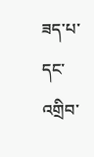ཟད་པ་དང་འགྲིབ་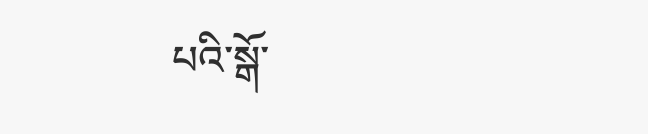པའི་སྒོ་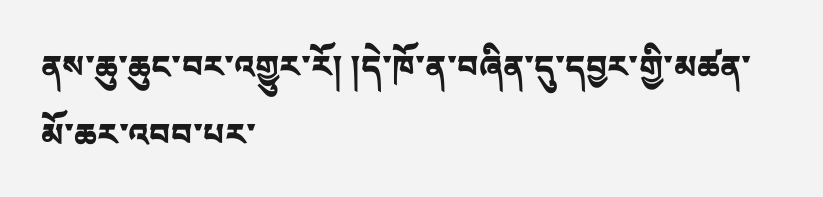ནས་ཆུ་ཆུང་བར་འགྱུར་རོ། །དེ་ཁོ་ན་བཞིན་དུ་དབྱར་གྱི་མཚན་མོ་ཆར་འབབ་པར་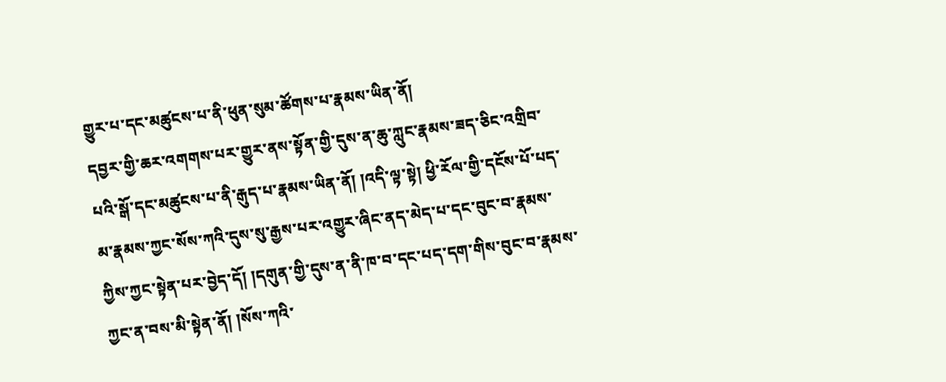གྱུར་པ་དང་མཚུངས་པ་ནི་ཕུན་སུམ་ཚོགས་པ་རྣམས་ཡིན་ནོ།
དབྱར་གྱི་ཆར་འགགས་པར་གྱུར་ནས་སྟོན་གྱི་དུས་ན་ཆུ་ཀླུང་རྣམས་ཟད་ཅིང་འགྲིབ་པའི་སྒོ་དང་མཚུངས་པ་ནི་རྒུད་པ་རྣམས་ཡིན་ནོ། །འདི་ལྟ་སྟེ། ཕྱི་རོལ་གྱི་དངོས་པོ་པད་མ་རྣམས་ཀྱང་སོས་ཀའི་དུས་སུ་རྒྱས་པར་འགྱུར་ཞིང་ནད་མེད་པ་དང་བུང་བ་རྣམས་ཀྱིས་ཀྱང་སྟེན་པར་བྱེད་དོ། །དགུན་གྱི་དུས་ན་ནི་ཁ་བ་དང་པད་དག་གིས་བུང་བ་རྣམས་ཀྱང་ན་བས་མི་སྟེན་ནོ། །སོས་ཀའི་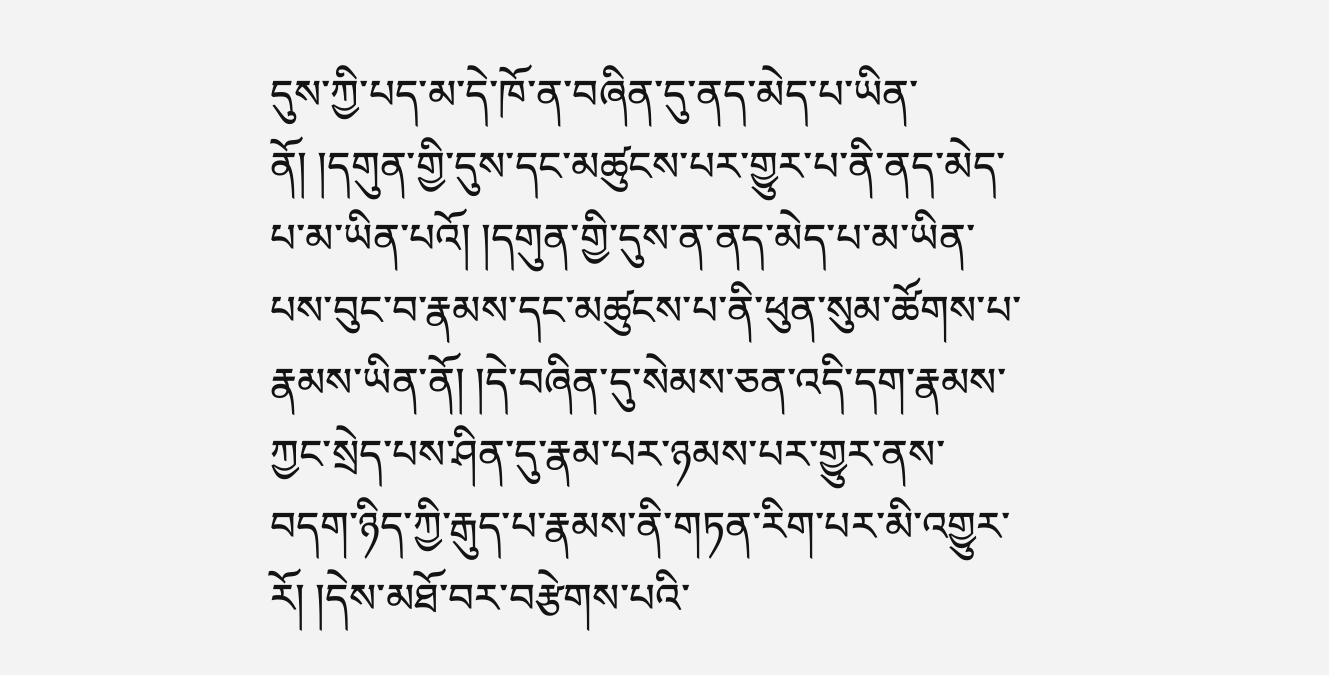དུས་ཀྱི་པད་མ་དེ་ཁོ་ན་བཞིན་དུ་ནད་མེད་པ་ཡིན་ནོ། །དགུན་གྱི་དུས་དང་མཚུངས་པར་གྱུར་པ་ནི་ནད་མེད་པ་མ་ཡིན་པའོ། །དགུན་གྱི་དུས་ན་ནད་མེད་པ་མ་ཡིན་པས་བུང་བ་རྣམས་དང་མཚུངས་པ་ནི་ཕུན་སུམ་ཚོགས་པ་རྣམས་ཡིན་ནོ། །དེ་བཞིན་དུ་སེམས་ཅན་འདི་དག་རྣམས་ཀྱང་སྲེད་པས་ཤིན་དུ་རྣམ་པར་ཉམས་པར་གྱུར་ནས་བདག་ཉིད་ཀྱི་རྒུད་པ་རྣམས་ནི་གཏན་རིག་པར་མི་འགྱུར་རོ། །དེས་མཐོ་བར་བརྩེགས་པའི་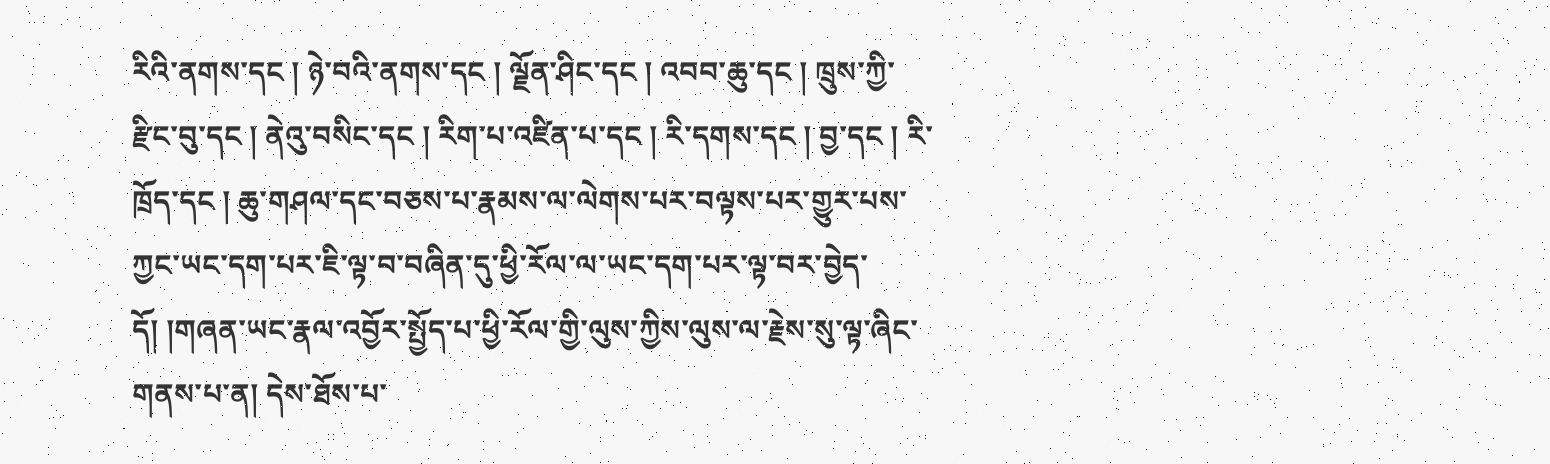རིའི་ནགས་དང ། ཉེ་བའི་ནགས་དང ། ལྗོན་ཤིང་དང ། འབབ་ཆུ་དང ། ཁྲུས་ཀྱི་རྫིང་བུ་དང ། ནེའུ་བསིང་དང ། རིག་པ་འཛིན་པ་དང ། རི་དགས་དང ། བྱ་དང ། རི་ཁྲོད་དང ། ཆུ་གཤལ་དང་བཅས་པ་རྣམས་ལ་ལེགས་པར་བལྟས་པར་གྱུར་པས་ཀྱང་ཡང་དག་པར་ཇི་ལྟ་བ་བཞིན་དུ་ཕྱི་རོལ་ལ་ཡང་དག་པར་ལྟ་བར་བྱེད་དོ། །གཞན་ཡང་རྣལ་འབྱོར་སྤྱོད་པ་ཕྱི་རོལ་གྱི་ལུས་ཀྱིས་ལུས་ལ་རྗེས་སུ་ལྟ་ཞིང་གནས་པ་ན། དེས་ཐོས་པ་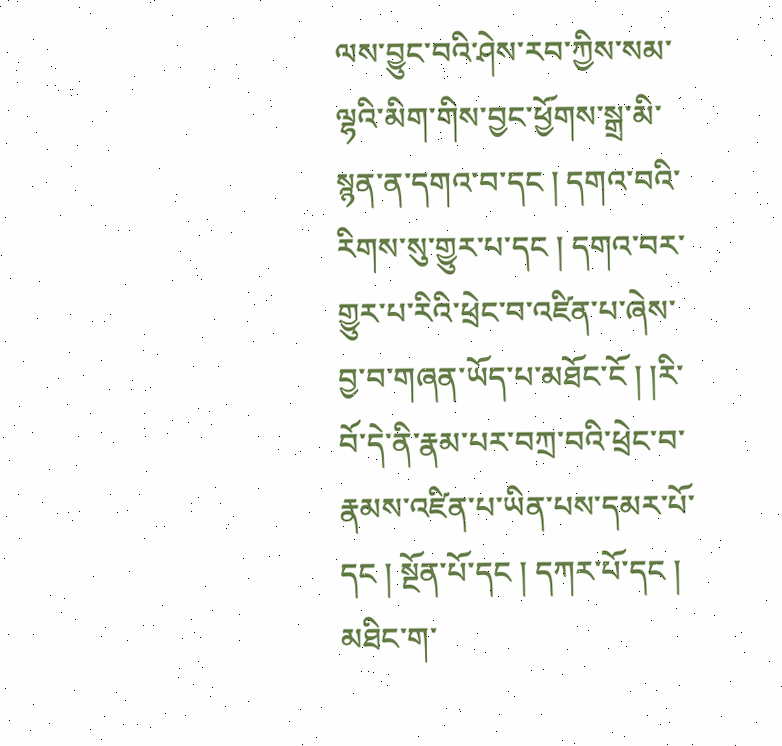ལས་བྱུང་བའི་ཤེས་རབ་ཀྱིས་སམ་ལྷའི་མིག་གིས་བྱང་ཕྱོགས་སྒྲ་མི་སྙན་ན་དགའ་བ་དང ། དགའ་བའི་རིགས་སུ་གྱུར་པ་དང ། དགའ་བར་གྱུར་པ་རིའི་ཕྲེང་བ་འཛིན་པ་ཞེས་བྱ་བ་གཞན་ཡོད་པ་མཐོང་ངོ ། །རི་བོ་དེ་ནི་རྣམ་པར་བཀྲ་བའི་ཕྲེང་བ་རྣམས་འཛིན་པ་ཡིན་པས་དམར་པོ་དང ། སྔོན་པོ་དང ། དཀར་པོ་དང ། མཐིང་ག་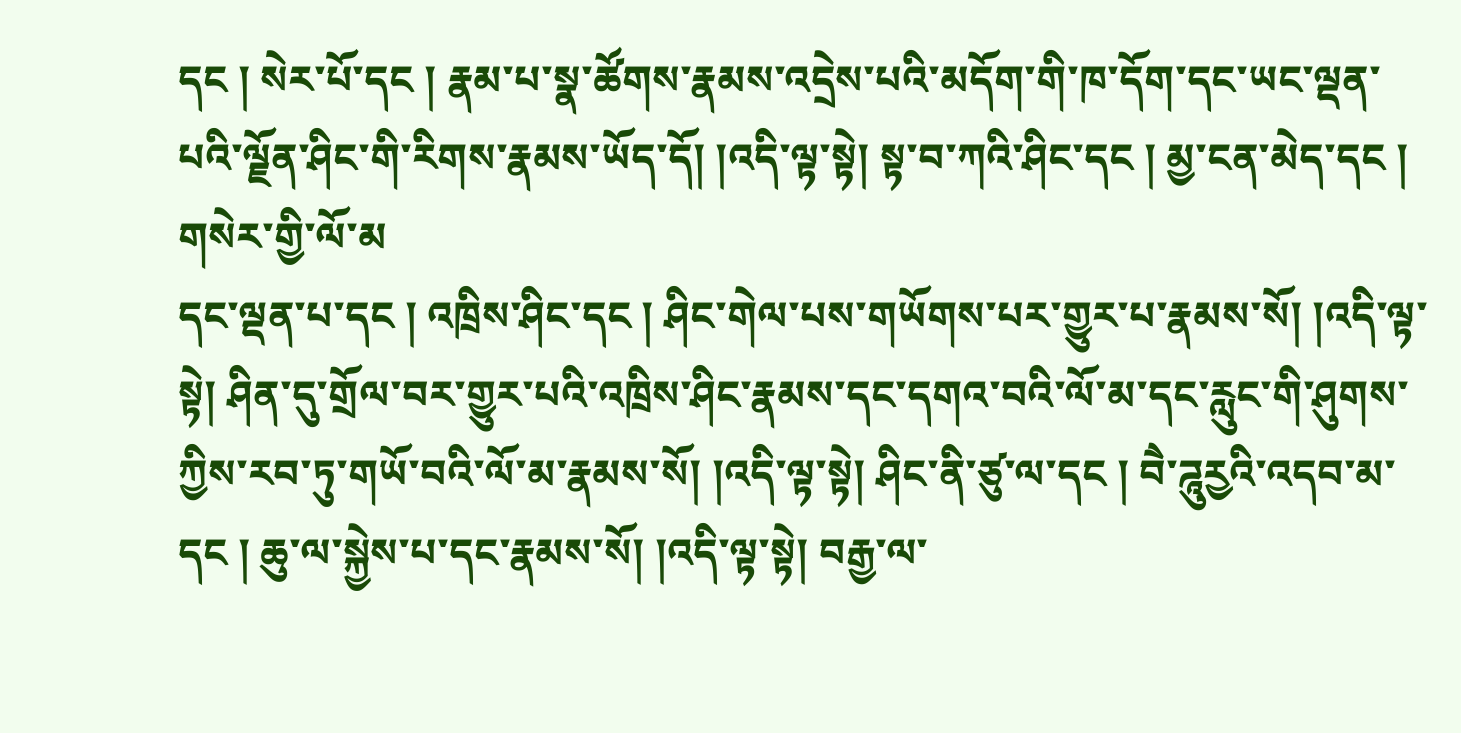དང ། སེར་པོ་དང ། རྣམ་པ་སྣ་ཚོགས་རྣམས་འདྲེས་པའི་མདོག་གི་ཁ་དོག་དང་ཡང་ལྡན་པའི་ལྗོན་ཤིང་གི་རིགས་རྣམས་ཡོད་དོ། །འདི་ལྟ་སྟེ། སྟ་བ་ཀའི་ཤིང་དང ། མྱ་ངན་མེད་དང ། གསེར་གྱི་ལོ་མ
དང་ལྡན་པ་དང ། འཁྲིས་ཤིང་དང ། ཤིང་གེལ་པས་གཡོགས་པར་གྱུར་པ་རྣམས་སོ། །འདི་ལྟ་སྟེ། ཤིན་དུ་གྲོལ་བར་གྱུར་པའི་འཁྲིས་ཤིང་རྣམས་དང་དགའ་བའི་ལོ་མ་དང་རླུང་གི་ཤུགས་ཀྱིས་རབ་ཏུ་གཡོ་བའི་ལོ་མ་རྣམས་སོ། །འདི་ལྟ་སྟེ། ཤིང་ནི་ཙུ་ལ་དང ། བཻ་ཌཱུརྱའི་འདབ་མ་དང ། ཆུ་ལ་སྐྱེས་པ་དང་རྣམས་སོ། །འདི་ལྟ་སྟེ། བརྒྱ་ལ་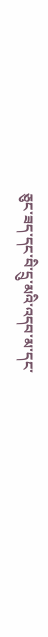ཅུང་ཟད་དང་བི་དྲུ་མའི་འདབ་མ་དང་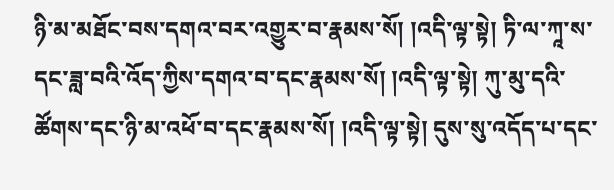ཉི་མ་མཐོང་བས་དགའ་བར་འགྱུར་བ་རྣམས་སོ། །འདི་ལྟ་སྟེ། ཏི་ལ་ཀཱ་ས་དང་ཟླ་བའི་འོད་ཀྱིས་དགའ་བ་དང་རྣམས་སོ། །འདི་ལྟ་སྟེ། ཀུ་མུ་དའི་ཚོགས་དང་ཉི་མ་འཕོ་བ་དང་རྣམས་སོ། །འདི་ལྟ་སྟེ། དུས་སུ་འདོད་པ་དང་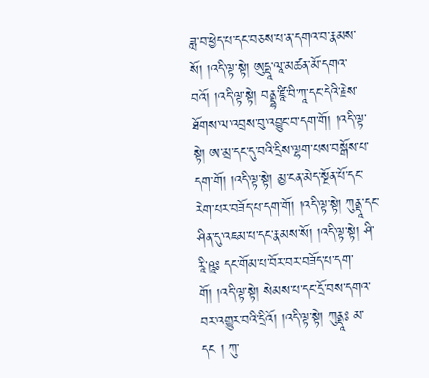ཟླ་བ་ཕྱེད་པ་དང་བཅས་པ་ན་དགའ་བ་རྣམས་སོ། །འདི་ལྟ་སྟེ། ཨུདྡཱ་ལཱ་མཚན་མོ་དགའ་བའོ། །འདི་ལྟ་སྟེ། བནྡྷ་ཛཱི་བི་ཀཱ་དང་དེའི་རྗེས་ཐོགས་ལ་འབྲས་བུ་འབྱུང་བ་དག་གོ། །འདི་ལྟ་སྟེ། ཨ་མྲ་དང་དུ་བའི་དྲིས་ལྷག་པས་བསྒོས་པ་དག་གོ། །འདི་ལྟ་སྟེ། མྱ་ངན་མེད་སྔོན་པོ་དང་རེག་པར་བཟོད་པ་དག་གོ། །འདི་ལྟ་སྟེ། ཀུནྡཱ་དང་ཤིན་དུ་འཇམ་པ་དང་རྣམས་སོ། །འདི་ལྟ་སྟེ། ཤི་རཱི་ཥཱཿ དང་གོམ་པ་བོར་བར་བཟོད་པ་དག་གོ། །འདི་ལྟ་སྟེ། སེམས་པ་དང་དྲོ་བས་དགའ་བར་འགྱུར་བའི་དྲིའོ། །འདི་ལྟ་སྟེ། ཀུནྡཱཿ མ་དང ། ཀུ་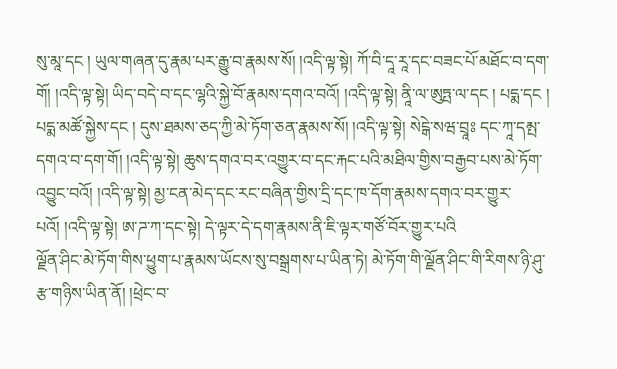སུ་མཱ་དང ། ཡུལ་གཞན་དུ་རྣམ་པར་རྒྱུ་བ་རྣམས་སོ། །འདི་ལྟ་སྟེ། ཀོ་བི་དཱ་རཱ་དང་བཟང་པོ་མཐོང་བ་དག་གོ། །འདི་ལྟ་སྟེ། ཡིད་བདེ་བ་དང་ལྷའི་སྐྱེ་བོ་རྣམས་དགའ་བའོ། །འདི་ལྟ་སྟེ། ནཱི་ལ་ཨུཏྤ་ལ་དང ། པདྨ་དང ། པདྨ་མཚོ་སྐྱེས་དང ། དུས་ཐམས་ཅད་ཀྱི་མེ་ཏོག་ཅན་རྣམས་སོ། །འདི་ལྟ་སྟེ། སེངྒེ་སཝ་བྲཱཿ དང་ཀཱ་དམྤ་དགའ་བ་དག་གོ། །འདི་ལྟ་སྟེ། ཆུས་དགའ་བར་འགྱུར་བ་དང་རྐང་པའི་མཐིལ་གྱིས་བརྒྱབ་པས་མེ་ཏོག་འབྱུང་བའོ། །འདི་ལྟ་སྟེ། མྱ་ངན་མེད་དང་རང་བཞིན་གྱིས་དྲི་དང་ཁ་དོག་རྣམས་དགའ་བར་གྱུར་པའོ། །འདི་ལྟ་སྟེ། ཨ་ཌ་ཀ་དང་སྟེ། དེ་ལྟར་དེ་དག་རྣམས་ནི་ཇི་ལྟར་གཙོ་བོར་གྱུར་པའི
ལྗོན་ཤིང་མེ་ཏོག་གིས་ཕྱུག་པ་རྣམས་ཡོངས་སུ་བསྒྲགས་པ་ཡིན་ཏེ། མེ་ཏོག་གི་ལྗོན་ཤིང་གི་རིགས་ཉི་ཤུ་རྩ་གཉིས་ཡིན་ནོ། །ཕྲེང་བ་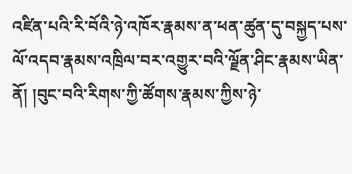འཛིན་པའི་རི་བོའི་ཉེ་འཁོར་རྣམས་ན་ཕན་ཚུན་དུ་བསྐྱད་པས་ལོ་འདབ་རྣམས་འཁྲིལ་བར་འགྱུར་བའི་ལྗོན་ཤིང་རྣམས་ཡིན་ནོ། །བུང་བའི་རིགས་ཀྱི་ཚོགས་རྣམས་ཀྱིས་ཉེ་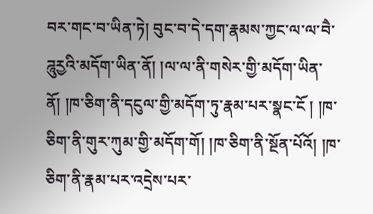བར་གང་བ་ཡིན་ཏེ། བུང་བ་དེ་དག་རྣམས་ཀྱང་ལ་ལ་བཻ་ཌཱུརྱའི་མདོག་ཡིན་ནོ། །ལ་ལ་ནི་གསེར་གྱི་མདོག་ཡིན་ནོ། །ཁ་ཅིག་ནི་དངུལ་གྱི་མདོག་ཏུ་རྣམ་པར་སྣང་ངོ ། །ཁ་ཅིག་ནི་གུར་ཀུམ་གྱི་མདོག་གོ། །ཁ་ཅིག་ནི་སྔོན་པོའོ། །ཁ་ཅིག་ནི་རྣམ་པར་འདྲེས་པར་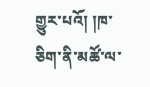གྱུར་པའོ། །ཁ་ཅིག་ནི་མཚོ་ལ་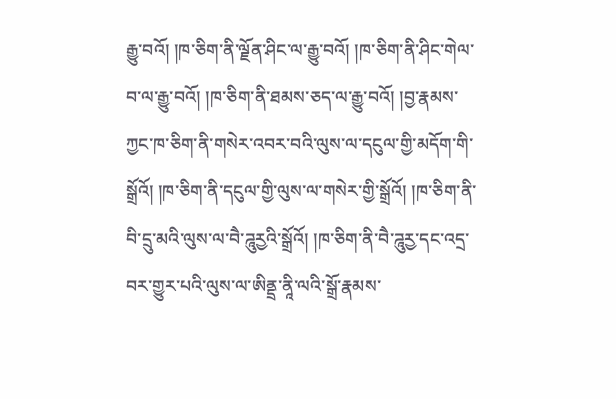རྒྱུ་བའོ། །ཁ་ཅིག་ནི་ལྗོན་ཤིང་ལ་རྒྱུ་བའོ། །ཁ་ཅིག་ནི་ཤིང་གེལ་བ་ལ་རྒྱུ་བའོ། །ཁ་ཅིག་ནི་ཐམས་ཅད་ལ་རྒྱུ་བའོ། །བྱ་རྣམས་ཀྱང་ཁ་ཅིག་ནི་གསེར་འབར་བའི་ལུས་ལ་དངུལ་གྱི་མདོག་གི་སྒྲོའོ། །ཁ་ཅིག་ནི་དངུལ་གྱི་ལུས་ལ་གསེར་གྱི་སྒྲོའོ། །ཁ་ཅིག་ནི་བི་དྲུ་མའི་ལུས་ལ་བཻ་ཌཱུརྱའི་སྒྲོའོ། །ཁ་ཅིག་ནི་བཻ་ཌཱུརྱ་དང་འདྲ་བར་གྱུར་པའི་ལུས་ལ་ཨིནྡྲ་ནཱི་ལའི་སྒྲོ་རྣམས་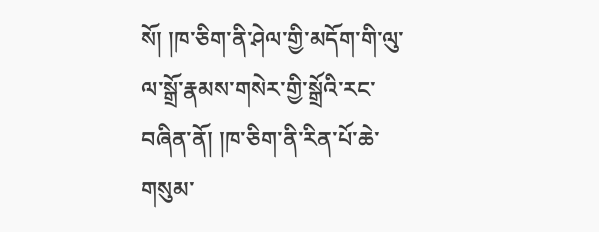སོ། །ཁ་ཅིག་ནི་ཤེལ་གྱི་མདོག་གི་ལུ་ལ་སྒྲོ་རྣམས་གསེར་གྱི་སྒྲོའི་རང་བཞིན་ནོ། །ཁ་ཅིག་ནི་རིན་པོ་ཆེ་གསུམ་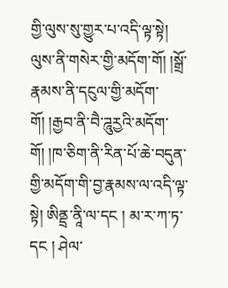གྱི་ལུས་སུ་གྱུར་པ་འདི་ལྟ་སྟེ། ལུས་ནི་གསེར་གྱི་མདོག་གོ། །སྒྲོ་རྣམས་ནི་དངུལ་གྱི་མདོག་གོ། །རྒྱབ་ནི་བཻ་ཌཱུརྱའི་མདོག་གོ། །ཁ་ཅིག་ནི་རིན་པོ་ཆེ་བདུན་གྱི་མདོག་གི་བྱ་རྣམས་ལ་འདི་ལྟ་སྟེ། ཨིནྡྲ་ནཱི་ལ་དང ། མ་ར་ཀ་ཏ་དང ། ཤེལ་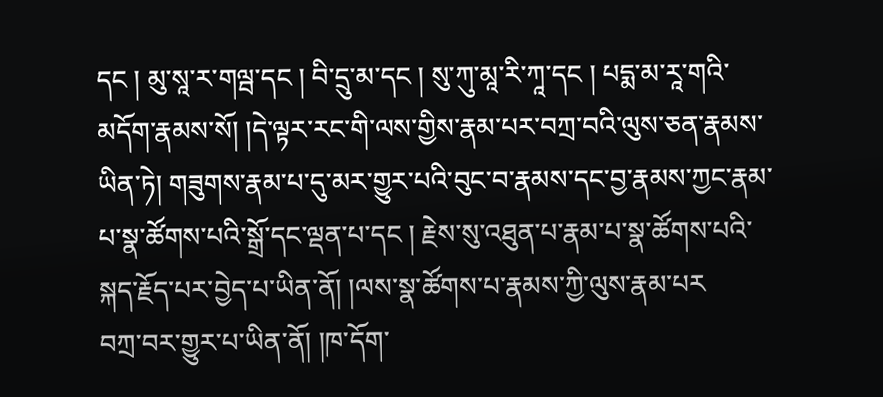དང ། མུ་སཱ་ར་གལྦ་དང ། བི་དྲུ་མ་དང ། སུ་ཀུ་མཱ་རི་ཀཱ་དང ། པདྨ་མ་རཱ་གའི་མདོག་རྣམས་སོ། །དེ་ལྟར་རང་གི་ལས་གྱིས་རྣམ་པར་བཀྲ་བའི་ལུས་ཅན་རྣམས་ཡིན་ཏེ། གཟུགས་རྣམ་པ་དུ་མར་གྱུར་པའི་བུང་བ་རྣམས་དང་བྱ་རྣམས་ཀྱང་རྣམ་པ་སྣ་ཚོགས་པའི་སྒྲོ་དང་ལྡན་པ་དང ། རྗེས་སུ་འཐུན་པ་རྣམ་པ་སྣ་ཚོགས་པའི་སྐད་རྗོད་པར་བྱེད་པ་ཡིན་ནོ། །ལས་སྣ་ཚོགས་པ་རྣམས་ཀྱི་ལུས་རྣམ་པར
བཀྲ་བར་གྱུར་པ་ཡིན་ནོ། །ཁ་དོག་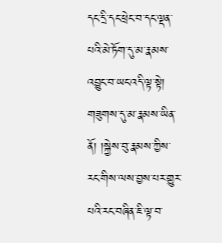དང་དྲི་དང་ཕྲེང་བ་དང་ལྡན་པའི་མེ་ཏོག་དུ་མ་རྣམས་འབྱུང་བ་ཡང་འདི་ལྟ་སྟེ། གཟུགས་དུ་མ་རྣམས་ཡིན་ནོ། །སྐྱེས་བུ་རྣམས་ཀྱིས་རང་གིས་ལས་བྱས་པར་གྱུར་པའི་རང་བཞིན་ཇི་ལྟ་བ་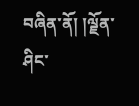བཞིན་ནོ། །ལྗོན་ཤིང་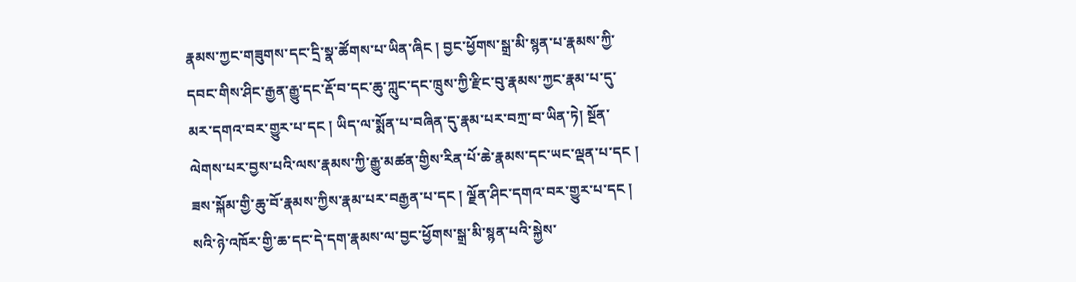རྣམས་ཀྱང་གཟུགས་དང་དྲི་སྣ་ཚོགས་པ་ཡིན་ཞིང ། བྱང་ཕྱོགས་སྒྲ་མི་སྙན་པ་རྣམས་ཀྱི་དབང་གིས་ཤིང་རྒྱན་རྒྱུ་དང་རྡོ་བ་དང་ཆུ་ཀླུང་དང་ཁྲུས་ཀྱི་རྫིང་བུ་རྣམས་ཀྱང་རྣམ་པ་དུ་མར་དགའ་བར་གྱུར་པ་དང ། ཡིད་ལ་སྨོན་པ་བཞིན་དུ་རྣམ་པར་བཀྲ་བ་ཡིན་ཏེ། སྔོན་ལེགས་པར་བྱས་པའི་ལས་རྣམས་ཀྱི་རྒྱུ་མཚན་གྱིས་རིན་པོ་ཆེ་རྣམས་དང་ཡང་ལྡན་པ་དང ། ཟས་སྐོམ་གྱི་ཆུ་བོ་རྣམས་ཀྱིས་རྣམ་པར་བརྒྱན་པ་དང ། ལྗོན་ཤིང་དགའ་བར་གྱུར་པ་དང ། སའི་ཉེ་འཁོར་གྱི་ཆ་དང་དེ་དག་རྣམས་ལ་བྱང་ཕྱོགས་སྒྲ་མི་སྙན་པའི་སྐྱེས་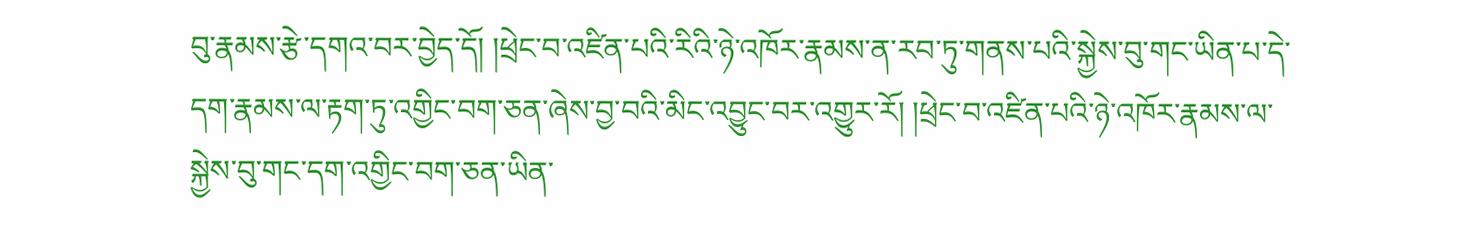བུ་རྣམས་རྩེ་དགའ་བར་བྱེད་དོ། །ཕྲེང་བ་འཛིན་པའི་རིའི་ཉེ་འཁོར་རྣམས་ན་རབ་ཏུ་གནས་པའི་སྐྱེས་བུ་གང་ཡིན་པ་དེ་དག་རྣམས་ལ་རྟག་ཏུ་འགྱིང་བག་ཅན་ཞེས་བྱ་བའི་མིང་འབྱུང་བར་འགྱུར་རོ། །ཕྲེང་བ་འཛིན་པའི་ཉེ་འཁོར་རྣམས་ལ་སྐྱེས་བུ་གང་དག་འགྱིང་བག་ཅན་ཡིན་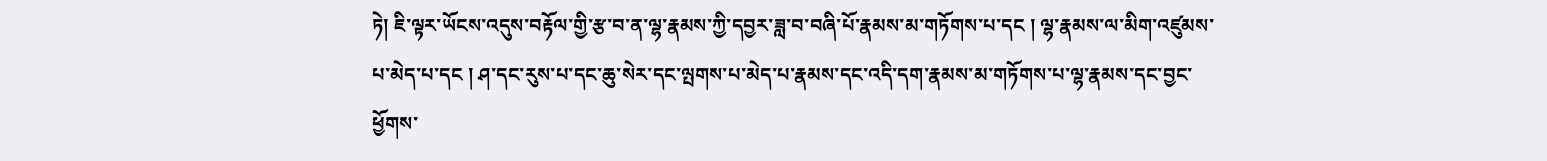ཏེ། ཇི་ལྟར་ཡོངས་འདུས་བརྟོལ་གྱི་རྩ་བ་ན་ལྷ་རྣམས་ཀྱི་དབྱར་ཟླ་བ་བཞི་པོ་རྣམས་མ་གཏོགས་པ་དང ། ལྷ་རྣམས་ལ་མིག་འཛུམས་པ་མེད་པ་དང ། ཤ་དང་རུས་པ་དང་ཆུ་སེར་དང་ལྤགས་པ་མེད་པ་རྣམས་དང་འདི་དག་རྣམས་མ་གཏོགས་པ་ལྷ་རྣམས་དང་བྱང་ཕྱོགས་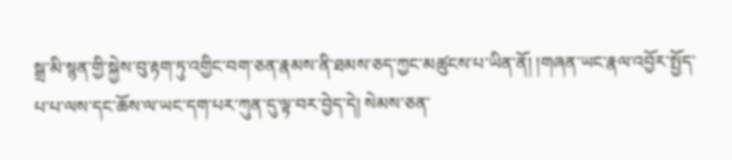སྒྲ་མི་སྙན་གྱི་སྐྱེས་བུ་རྟག་ཏུ་འགྱིང་བག་ཅན་རྣམས་ནི་ཐམས་ཅད་ཀྱང་མཚུངས་པ་ཡིན་ནོ། །གཞན་ཡང་རྣལ་འབྱོར་སྤྱོད་པ་པ་ལས་དང་ཆོས་ལ་ཡང་དག་པར་ཀུན་དུ་ལྟ་བར་བྱེད་དེ། སེམས་ཅན་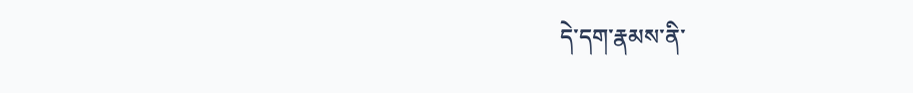དེ་དག་རྣམས་ནི་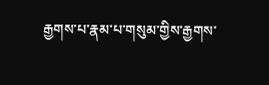རྒྱགས་པ་རྣམ་པ་གསུམ་གྱིས་རྒྱགས་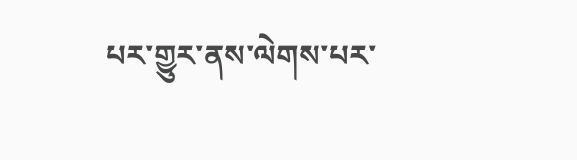པར་གྱུར་ནས་ལེགས་པར་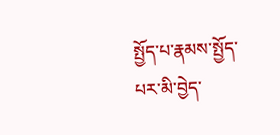སྤྱོད་པ་རྣམས་སྤྱོད་པར་མི་བྱེད་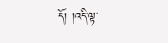དོ། །འདི་ལྟ་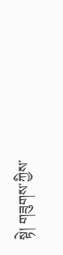སྟེ། གཟུགས་ཀྱིས་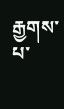རྒྱགས་པ་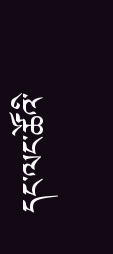དང་ལང་ཚོའི་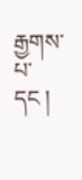རྒྱགས་པ་དང །